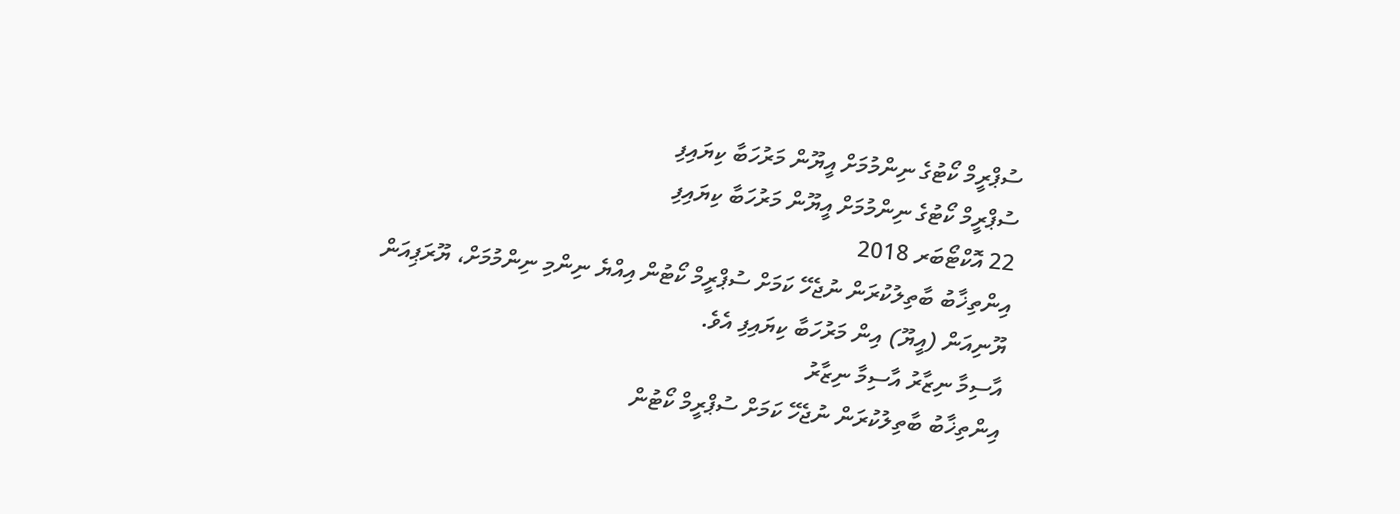ސުޕްރީމް ކޯޓުގެ ނިންމުމަށް އީޔޫން މަރުހަބާ ކިޔައިފި
ސުޕްރީމް ކޯޓުގެ ނިންމުމަށް އީޔޫން މަރުހަބާ ކިޔައިފި
22 އޮކްޓޯބަރ 2018
އިންތިޚާބު ބާތިލުކުރަން ނުޖެހޭ ކަމަށް ސުޕްރީމް ކޯޓުން އިއްޔެ ނިންމި ނިންމުމަށް، ޔޫރަޕިއަން ޔޫނިއަން (އީޔޫ) އިން މަރުހަބާ ކިޔައިފި އެވެ.
އާސިމާ ނިޒާރު އާސިމާ ނިޒާރު
އިންތިޚާބު ބާތިލުކުރަން ނުޖެހޭ ކަމަށް ސުޕްރީމް ކޯޓުން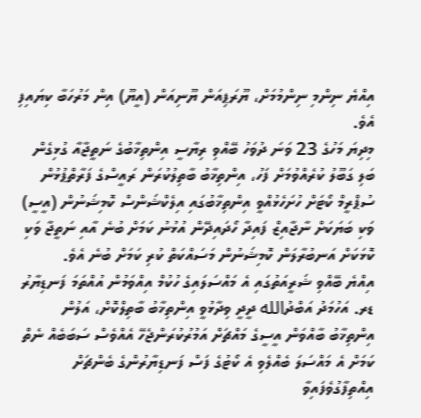އިއްޔެ ނިންމި ނިންމުމަށް، ޔޫރަޕިއަން ޔޫނިއަން (އީޔޫ) އިން މަރުހަބާ ކިޔައިފި އެވެ.
މިދިޔަ މަހުގެ 23 ވަނަ ދުވަހު ބޭއްވި ރިޔާސީ އިންތިޚާބުގެ ނަތީޖާއާ ގުޅިގެން ބަލި ގަބޫލު ކުރެއްވުމަށް ފަހު، އިންތިޚާބު ބާތިލުކުރަން ރައީސްގެ ފަރާތްޕުޅުން ސުޕްރީމް ކޯޓަށް ހުށަހެޅުއްވީ އިންތިޚާބުގައި އިލެކްޝަންސް ކޮމިޝަނުން (އީސީ) ވަކި ބަޔަކަށް ނާޖާއިޒް ފައިދާ ހޯދައިދޭން އުޅުނު ކަމަށް ބުނެ އާއި ނަތީޖާ ވަކި ކޮޅަކަށް އަނބުރާލަން ކޮމިޝަނުން މަސައްކަތް ކުރި ކަމަށް ބުނެ އެވެ.
އިއްޔެ ބޭއްވި ޝަރީއަތުގައި އެ މައްސަލައިގެ ހުކުމް އިއްވަމުން އުއްތަމަ ފަނޑިޔާރު ޑރ. އަހުމަދު އަބްދުالله ދީދީ ވިދާޅުވީ އިންތިޚާބު ބާތިލްކޮށް، އަލުން އިންތިޚާބު ބާއްވަން އީސީގެ މައްޗަށް އަމުރުކުރަންޖެހޭ އެއްވެސް ސަބަބެއް ނެތް ކަމަށް އެ މައްސަލަ ބެއްލެވި އެ ކޯޓުގެ ފަސް ފަނޑިޔާރުންގެ ބެންޗަށް އިއްތިފާގުވެފައިވާ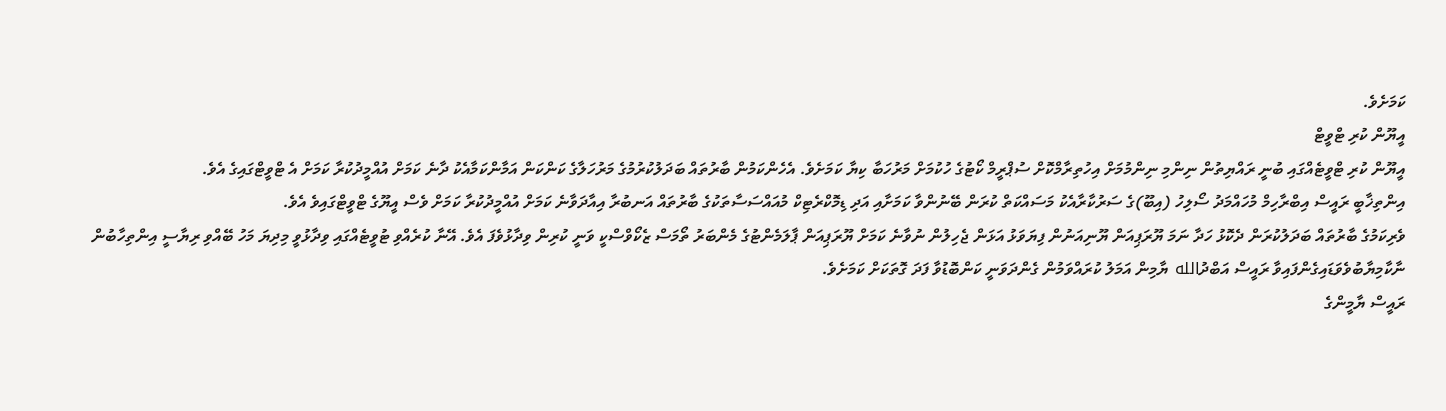ކަމަށެވެ.
އީޔޫން ކުރި ޓްވީޓް
އީޔޫން ކުރި ޓްވީޓެއްގައި ބުނީ ރައްޔިތުން ނިންމި ނިންމުމަށް އިހުތިރާމްކޮށް ސުޕްރީމް ކޯޓުގެ ހުކުމަށް މަރުހަބާ ކިޔާ ކަމަށެވެ. އެހެންކަމުން ބާރުތައް ބަދަލުކުރުމުގެ މަރުހަލާގެ ކަންކަން އަމާންކަމާއެކު ދާނެ ކަމަށް އުއްމީދުކުރާ ކަމަށް އެ ޓްވީޓްގައިގެ އެވެ.
އިންތިޚާބީ ރައީސް އިބްރާހިމް މުހައްމަދު ސޯލިހު (އިބޫ)ގެ ސަރުކާރާއެކު މަސައްކަތް ކުރަން ބޭނުންވާ ކަމަށާއި އަދި ޑިމޮކްރެޓިކް މުއައްސަސާތަކުގެ ބާރުތައް އަނބުރާ އިއާދަވާނެ ކަމަށް އުއްމީދުކުރާ ކަމަށް ވެސް އީޔޫގެ ޓްވީޓްގައިވެ އެވެ.
ވެރިކަމުގެ ބާރުތައް ބަދަލުކުރަން ދެކޮޅު ހަދާ ނަމަ ޔޫރަޕިއަން ޔޫނިއަނުން ފިޔަވަޅު އަޅަން ޖެހިލުން ނުވާނެ ކަމަށް ޔޫރަޕިއަން ޕާލަމެންޓުގެ މެންބަރު ތޯމަސް ޒެކޯވްސްކީ ވަނީ ކުރިން ވިދާޅުވެފަ އެވެ. އޭނާ ކުރެއްވި ޓުވީޓެއްގައި ވިދާޅުވީ މިދިޔަ މަހު ބޭއްވި ރިޔާސީ އިންތިހާބުން ނާކާމިޔާބުވެވަޑައިގެންފައިވާ ރައީސް އަބްދުالله ޔާމިން އަމަލު ކުރައްވަމުން ގެންދަވަނީ ކަންބޮޑުވާ ފަދަ ގޮތަކަށް ކަމަށެވެ.
ރައީސް ޔާމީންގެ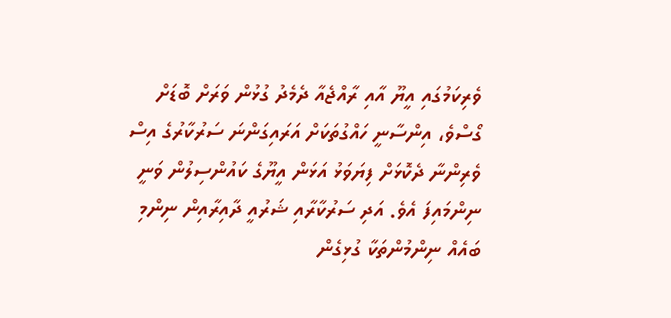ވެރިކަމުގައި އީޔޫ އާއި ރާއްޖެއާ ދެމެދު ގުޅުން ވަރަށް ބޮޑަށް ގޯސްވެ، އިންސާނީ ހައްގުތަކަށް އަރައިގަންނަ ސަރުކާރުގެ އިސް ވެރިންނާ ދެކޮޅަށް ފިޔަވަޅު އަޅަން އީޔޫގެ ކައުންސިލުން ވަނީ ނިންމައިފަ އެވެ. އަދި ސަރުކާރާއި ޝަރުއީ ދާއިރާއިން ނިންމި ބައެއް ނިންމުންތަކާ ގުޅިގެން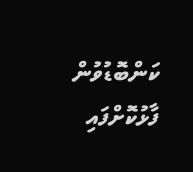ކަންބޮޑުވުން ފާޅުކޮށްފައި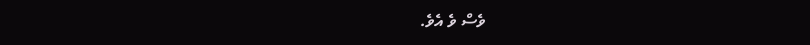ވެސް ވެ އެވެ.